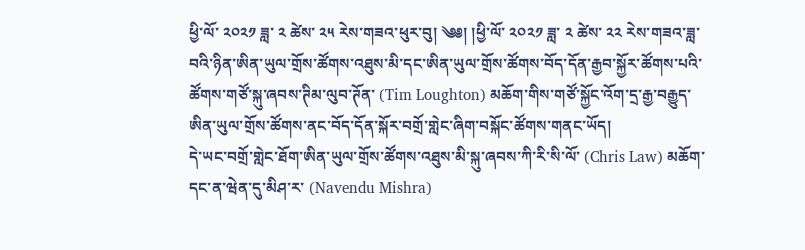ཕྱི་ལོ་ ༢༠༢༡ ཟླ་ ༢ ཚེས་ ༢༥ རེས་གཟའ་ཕུར་བུ། ༄༅། །ཕྱི་ལོ་ ༢༠༢༡ ཟླ་ ༢ ཚེས་ ༢༢ རེས་གཟའ་ཟླ་བའི་ཉིན་ཨིན་ཡུལ་གྲོས་ཚོགས་འཐུས་མི་དང་ཨིན་ཡུལ་གྲོས་ཚོགས་བོད་དོན་རྒྱབ་སྐྱོར་ཚོགས་པའི་ཚོགས་གཙོ་སྐུ་ཞབས་ཊིམ་ལུབ་ཊོན་ (Tim Loughton) མཆོག་གིས་གཙོ་སྐྱོང་འོག་དྲ་རྒྱ་བརྒྱུད་ཨིན་ཡུལ་གྲོས་ཚོགས་ནང་བོད་དོན་སྐོར་བགྲོ་གླེང་ཞིག་བསྐོང་ཚོགས་གནང་ཡོད།
དེ་ཡང་བགྲོ་གླེང་ཐོག་ཨིན་ཡུལ་གྲོས་ཚོགས་འཐུས་མི་སྐུ་ཞབས་ཀི་རི་སི་ལོ་ (Chris Law) མཆོག་དང་ན་ཝེན་དུ་མིཤ་ར་ (Navendu Mishra)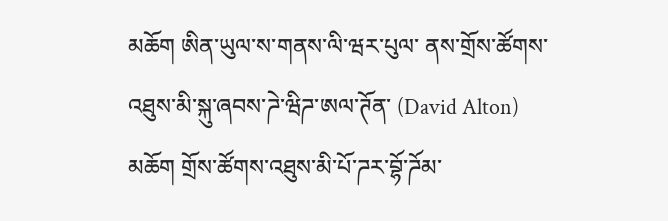མཆོག ཨིན་ཡུལ་ས་གནས་ལི་ཝར་པུལ་ ནས་གྲོས་ཚོགས་འཐུས་མི་སྐུ་ཞབས་ཌེ་ཝིཌ་ཨལ་ཊོན་ (David Alton) མཆོག གྲོས་ཚོགས་འཐུས་མི་པོ་ཌར་བྷོ་ཌོམ་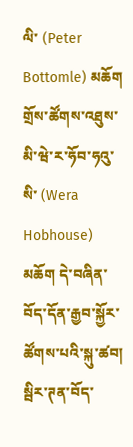ལི་ (Peter Bottomle) མཆོག གྲོས་ཚོགས་འཐུས་མི་ཝེ་ར་ཧོབ་ཧའུ་སི་ (Wera Hobhouse) མཆོག དེ་བཞིན་བོད་དོན་རྒྱབ་སྐྱོར་ཚོགས་པའི་སྐུ་ཚབ། སྦིར་ཊན་བོད་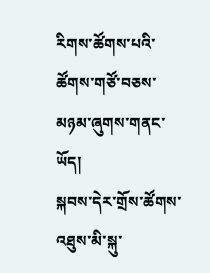རིགས་ཚོགས་པའི་ཚོགས་གཙོ་བཅས་མཉམ་ཞུགས་གནང་ཡོད།
སྐབས་དེར་གྲོས་ཚོགས་འཐུས་མི་སྐུ་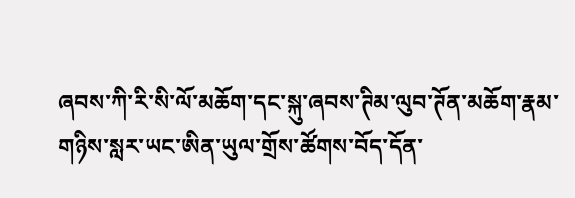ཞབས་ཀི་རི་སི་ལོ་མཆོག་དང་སྐུ་ཞབས་ཊིམ་ལུབ་ཊོན་མཆོག་རྣམ་གཉིས་སླར་ཡང་ཨིན་ཡུལ་གྲོས་ཚོགས་བོད་དོན་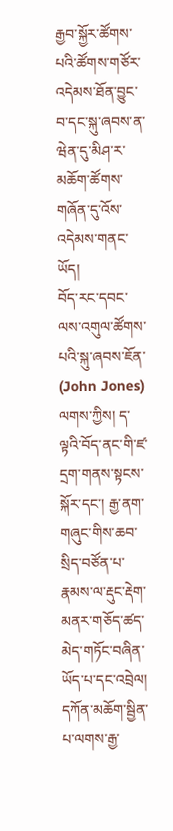རྒྱབ་སྐྱོར་ཚོགས་པའི་ཚོགས་གཙོར་འདེམས་ཐོན་བྱུང་བ་དང་སྐུ་ཞབས་ན་ཝེན་དུ་མིཤ་ར་མཆོག་ཚོགས་གཞོན་དུ་འོས་འདེམས་གནང་ཡོད།
བོད་རང་དབང་ལས་འགུལ་ཚོགས་པའི་སྐུ་ཞབས་ཇོན་ (John Jones) ལགས་ཀྱིས། ད་ལྟའི་བོད་ནང་གི་ཛ་དྲག་གནས་སྟངས་སྐོར་དང་། རྒྱ་ནག་གཞུང་གིས་ཆབ་སྲིད་བཙོན་པ་རྣམས་ལ་རྡུང་རྡེག་མནར་གཅོད་ཚད་མེད་གཏོང་བཞིན་ཡོད་པ་དང་འབྲེལ། དཀོན་མཆོག་སྦྱིན་པ་ལགས་རྒྱ་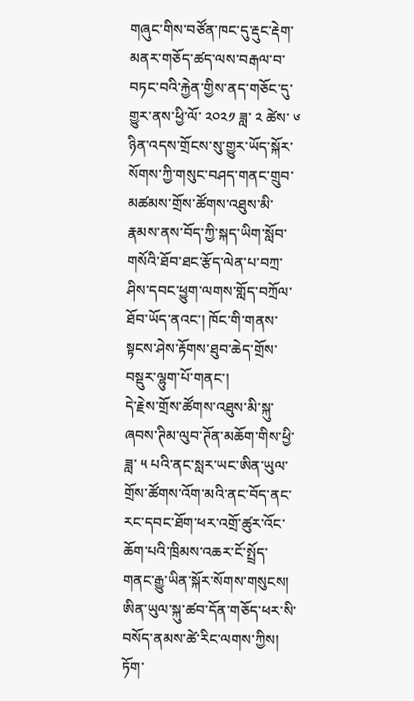གཞུང་གིས་བཙོན་ཁང་དུ་རྡུང་རྡེག་མནར་གཅོད་ཚད་ལས་བརྒལ་བ་བཏང་བའི་རྐྱེན་གྱིས་ནད་གཅོང་དུ་གྱུར་ནས་ཕྱི་ལོ་ ༢༠༢༡ ཟླ་ ༢ ཚེས་ ༦ ཉིན་འདས་གྲོངས་སུ་གྱུར་ཡོད་སྐོར་སོགས་ཀྱི་གསུང་བཤད་གནང་གྲུབ་མཚམས་གྲོས་ཚོགས་འཐུས་མི་རྣམས་ནས་བོད་ཀྱི་སྐད་ཡིག་སློབ་གསོའི་ཐོབ་ཐང་རྩོད་ལེན་པ་བཀྲ་ཤིས་དབང་ཕྱུག་ལགས་གློད་བཀྲོལ་ཐོབ་ཡོད་ནའང་། ཁོང་གི་གནས་སྟངས་ཤེས་རྟོགས་ཐུབ་ཆེད་གྲོས་བསྡུར་ལྷུག་པོ་གནང་།
དེ་རྗེས་གྲོས་ཚོགས་འཐུས་མི་སྐུ་ཞབས་ཊིམ་ལུབ་ཊོན་མཆོག་གིས་ཕྱི་ཟླ་ ༥ པའི་ནང་སླར་ཡང་ཨིན་ཡུལ་གྲོས་ཚོགས་འོག་མའི་ནང་བོད་ནང་རང་དབང་ཐོག་ཕར་འགྲོ་ཚུར་འོང་ཆོག་པའི་ཁྲིམས་འཆར་ངོ་སྤྲོད་གནང་རྒྱུ་ཡིན་སྐོར་སོགས་གསུངས།
ཨིན་ཡུལ་སྐུ་ཚབ་དོན་གཅོད་ཕར་སི་བསོད་ནམས་ཚེ་རིང་ལགས་ཀྱིས། ཏོག་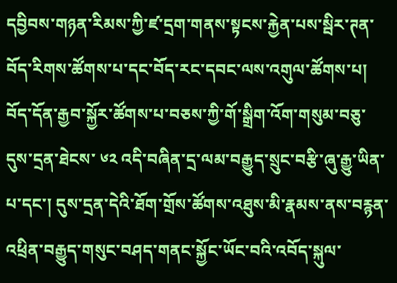དབྱིབས་གཉན་རིམས་ཀྱི་ཛ་དྲག་གནས་སྟངས་རྐྱེན་པས་སྦིར་ཊན་བོད་རིགས་ཚོགས་པ་དང་བོད་རང་དབང་ལས་འགུལ་ཚོགས་པ། བོད་དོན་རྒྱབ་སྐྱོར་ཚོགས་པ་བཅས་ཀྱི་གོ་སྒྲིག་འོག་གསུམ་བཅུ་དུས་དྲན་ཐེངས་ ༦༢ འདི་བཞིན་དྲ་ལམ་བརྒྱུད་སྲུང་བརྩི་ཞུ་རྒྱུ་ཡིན་པ་དང་། དུས་དྲན་དེའི་ཐོག་གྲོས་ཚོགས་འཐུས་མི་རྣམས་ནས་བརྙན་འཕྲིན་བརྒྱུད་གསུང་བཤད་གནང་སྐྱོང་ཡོང་བའི་འབོད་སྐུལ་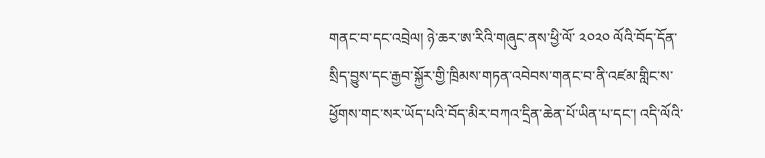གནང་བ་དང་འབྲེལ། ཉེ་ཆར་ཨ་རིའི་གཞུང་ནས་ཕྱི་ལོ་ ༢༠༢༠ ལོའི་བོད་དོན་སྲིད་བྱུས་དང་རྒྱབ་སྐྱོར་གྱི་ཁྲིམས་གཏན་འབེབས་གནང་བ་ནི་འཛམ་གླིང་ས་ཕྱོགས་གང་སར་ཡོད་པའི་བོད་མིར་བཀའ་དྲིན་ཆེན་པོ་ཡིན་པ་དང་། འདི་ལོའི་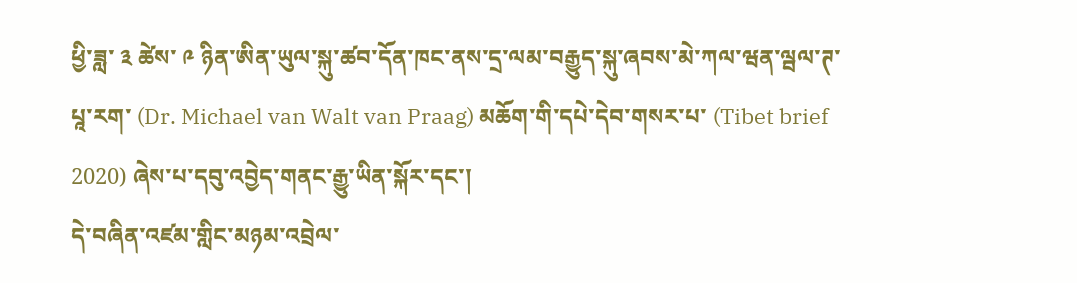ཕྱི་ཟླ་ ༣ ཚེས་ ༩ ཉིན་ཨིན་ཡུལ་སྐུ་ཚབ་དོན་ཁང་ནས་དྲ་ལམ་བརྒྱུད་སྐུ་ཞབས་མེ་ཀལ་ཝན་ལྦལ་ཊ་པཱ་རག་ (Dr. Michael van Walt van Praag) མཆོག་གི་དཔེ་དེབ་གསར་པ་ (Tibet brief 2020) ཞེས་པ་དབུ་འབྱེད་གནང་རྒྱུ་ཡིན་སྐོར་དང་།
དེ་བཞིན་འཛམ་གླིང་མཉམ་འབྲེལ་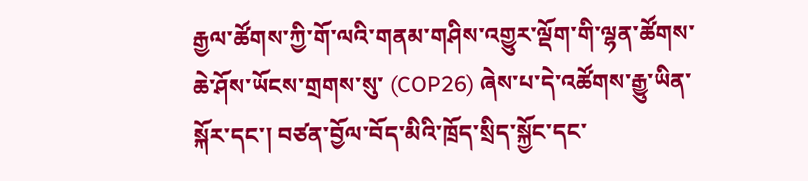རྒྱལ་ཚོགས་ཀྱི་གོ་ལའི་གནམ་གཤིས་འགྱུར་ལྡོག་གི་ལྷན་ཚོགས་ཆེ་ཤོས་ཡོངས་གྲགས་སུ་ (COP26) ཞེས་པ་དེ་འཚོགས་རྒྱུ་ཡིན་སྐོར་དང་། བཙན་བྱོལ་བོད་མིའི་ཁྲོད་སྲིད་སྐྱོང་དང་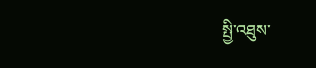སྤྱི་འཐུས་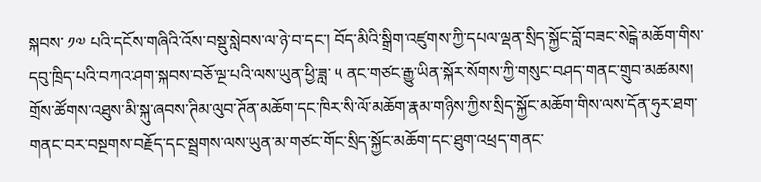སྐབས་ ༡༧ པའི་དངོས་གཞིའི་འོས་བསྡུ་སླེབས་ལ་ཉེ་བ་དང་། བོད་མིའི་སྒྲིག་འཛུགས་ཀྱི་དཔལ་ལྡན་སྲིད་སྐྱོང་བློ་བཟང་སེངྒེ་མཆོག་གིས་དབུ་ཁྲིད་པའི་བཀའ་ཤག་སྐབས་བཅོ་ལྔ་པའི་ལས་ཡུན་ཕྱི་ཟླ་ ༥ ནང་གཙང་རྒྱུ་ཡིན་སྐོར་སོགས་ཀྱི་གསུང་བཤད་གནང་གྲུབ་མཚམས། གྲོས་ཚོགས་འཐུས་མི་སྐུ་ཞབས་ཊིམ་ལུབ་ཊོན་མཆོག་དང་ཁིར་སི་ལོ་མཆོག་རྣམ་གཉིས་ཀྱིས་སྲིད་སྐྱོང་མཆོག་གིས་ལས་དོན་ཧུར་ཐག་གནང་བར་བསྔགས་བརྗོད་དང་སྦྲགས་ལས་ཡུན་མ་གཙང་གོང་སྲིད་སྐྱོང་མཆོག་དང་ཐུག་འཕྲད་གནང་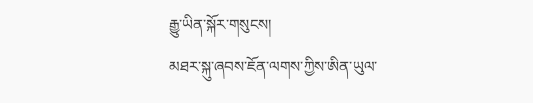རྒྱུ་ཡིན་སྐོར་གསུངས།
མཐར་སྐུ་ཞབས་ཇོན་ལགས་ཀྱིས་ཨིན་ཡུལ་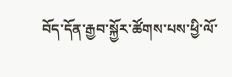བོད་དོན་རྒྱབ་སྐྱོར་ཚོགས་པས་ཕྱི་ལོ་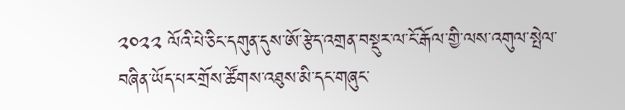༢༠༢༢ ལོའི་པེ་ཅིང་དགུན་དུས་ཨོ་རྩེད་འགྲན་བསྡུར་ལ་ངོ་རྒོལ་གྱི་ལས་འགུལ་སྤེལ་བཞིན་ཡོད་པར་གྲོས་ཚོགས་འཐུས་མི་དང་གཞུང་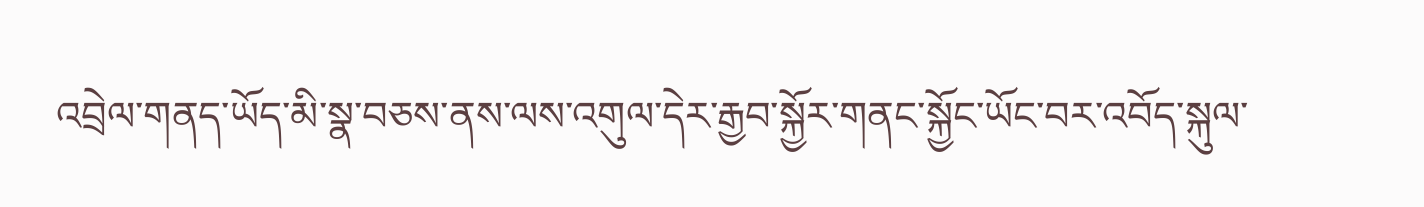འབྲེལ་གནད་ཡོད་མི་སྣ་བཅས་ནས་ལས་འགུལ་དེར་རྒྱབ་སྐྱོར་གནང་སྐྱོང་ཡོང་བར་འབོད་སྐུལ་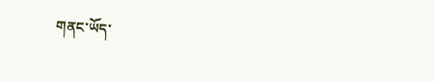གནང་ཡོད་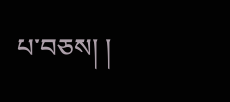པ་བཅས། །